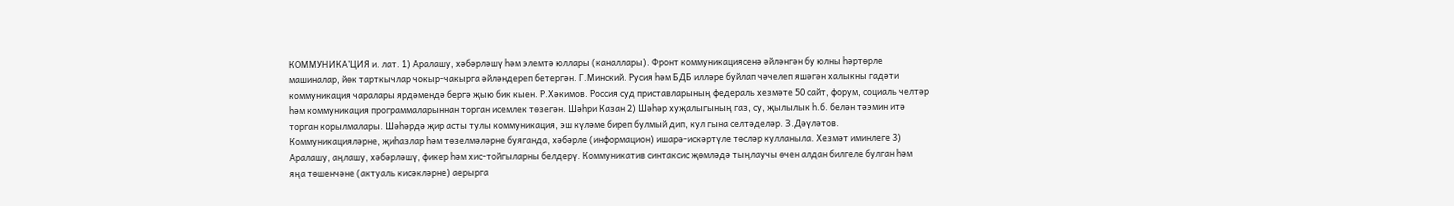КОММУНИКА’ЦИЯ и. лат. 1) Аралашу, хәбәрләшү һәм элемтә юллары (каналлары). Фронт коммуникациясенә әйләнгән бу юлны һәртөрле машиналар, йөк тарткычлар чокыр-чакырга әйләндереп бетергән. Г.Минский. Русия һәм БДБ илләре буйлап чәчелеп яшәгән халыкны гадәти коммуникация чаралары ярдәмендә бергә җыю бик кыен. Р.Хәкимов. Россия суд приставларының федераль хезмәте 50 сайт, форум, социаль челтәр һәм коммуникация программаларыннан торган исемлек төзегән. Шәһри Казан 2) Шәһәр хуҗалыгының газ, су, җылылык һ.б. белән тәэмин итә торган корылмалары. Шәһәрдә җир асты тулы коммуникация, эш күләме биреп булмый дип, кул гына селтәделәр. З.Дәүләтов. Коммуникацияләрне, җиһазлар һәм төзелмәләрне буяганда, хәбәрле (информацион) ишарә-искәртүле төсләр кулланыла. Хезмәт иминлеге 3) Аралашу, аңлашу, хәбәрләшү, фикер һәм хис-тойгыларны белдерү. Коммуникатив синтаксис җөмләдә тыңлаучы өчен алдан билгеле булган һәм яңа төшенчәне (актуаль кисәкләрне) аерырга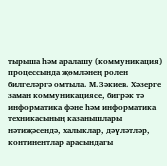тырыша һәм аралашу (коммуникация) процессында җөмләнең ролен билгеләргә омтыла. М.Зәкиев. Хәзерге заман коммуникациясе, бигрәк тә информатика фәне һәм информатика техникасының казанышлары нәтиҗәсендә, халыклар, дәүләтләр, континентлар арасындагы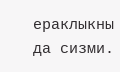ераклыкны да сизми.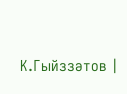К.Гыйззәтов |